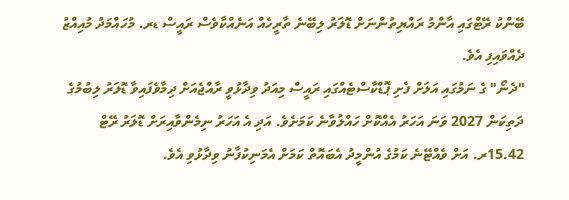ބޭންކު ރޭޓްގައި އާންމު ރައްޔިތުންނަށް ޑޮލަރު ލިބޭނެ ތާރީހެއް އަނެއްކާވެސް ރައީސް ޑރ. މުހައްމަދު މުއިއްޒު ދެއްވައިފި އެވެ.
"ދެނޯ" ގެ ނަމުގައި އަލަށް ފެށި ޕޮޑްކާސްޓެއްގައި ރައީސް މިއަދު ވިދާޅުވީ ރާއްޖެއަށް ދިމާވެފައިވާ ޑޮލަރު ލިބުމުގެ ދަތިކަން 2027 ވަނަ އަހަރު އެއްކޮށް ހައްލުވާނެ ކަމަށެވެ. އަދި އެ އަހަރު ނިމެންވާއިރަށް ޑޮލަރު ރޭޓް 15.42ރ. އަށް ވެއްޓޭނެ ކަމުގެ އުންމީދު އެބައޮތް ކަމަށް އެމަނިކުފާނު ވިދާޅުވި އެވެ.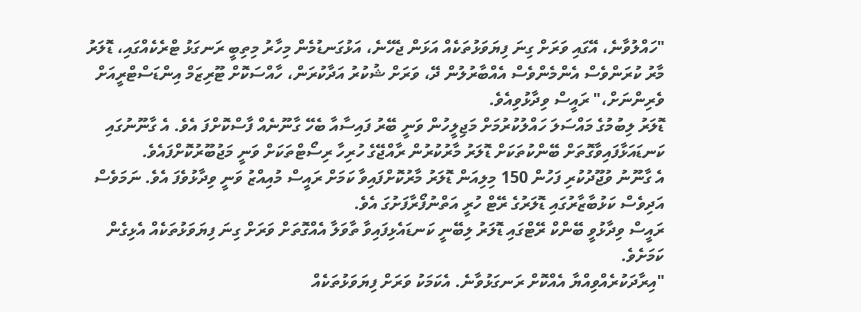"ހައްލުވާނެ، އޭގައި ވަރަށް ގިނަ ފިޔަވަޅުތަކެއް އަޅަން ޖެހޭނެ، އަޅުގަނޑުމެން މިހާރު މިތިބީ ރަނގަޅު ޓްރެކެއްގައި، ޑޮލަރު މާރު ކުރަންވެސް އެންމެންވެސް އެއްބާރުލުން ދޭ، ވަރަށް ޝުކުރު އަދާކުރަން، ހާއްސަކޮށް ޓޫރިޒަމް އިންޑަސްޓްރީއަށް ވެރިންނަށް،" ރައީސް ވިދާޅުވިއެވެ.
ޑޮލަރު ލިބުމުގެ މައްސަލަ ހައްލުކުރުމަށް މަޖިލީހުން ވަނީ ބޭރު ފައިސާއާ ބެހޭ ގާނޫނެއް ފާސްކޮށްފަ އެވެ. އެ ގާނޫނުގައި ކަނޑައަޅާފައިވާގޮތަށް ބޭންކުތަކަށް ޑޮލަރު މާރުކުރުން ރާއްޖޭގެ ހުރިހާ ރިސޯޓްތަކަށް ވަނީ މަޖުބޫރުކޮށްފައެވެ.
އެ ގާނޫނު ވުޖޫދުކުރި ފަހުން 150 މިލިއަން ޑޮލަރު މާރުކޮށްފައިވާ ކަމަށް ރައީސް މުއިއްޒު ވަނީ ވިދާޅުވެފަ އެވެ. ނަމަވެސް އަދިވެސް ކަޅުބާޒާރުގައި ޑޮލަރުގެ ރޭޓް ހުރީ އަތްނުފޯރާފަށުގަ އެވެ.
ރައީސް ވިދާޅުވީ ބޭންކް ރޭޓްގައި ޑޮލަރު ލިބޭނީ ކަނޑައެޅިފައިވާ ތާވަލާ އެއްގޮތަށް ވަރަށް ގިނަ ފިޔަވަޅުތަކެއް އެޅިގެން ކަމަށެވެ.
"އިރާދަކުރެއްވިއްޔާ އެއްކޮށް ރަނގަޅުވާނެ. އެކަމަކު ވަރަށް ފިޔަވަޅުތަކެއް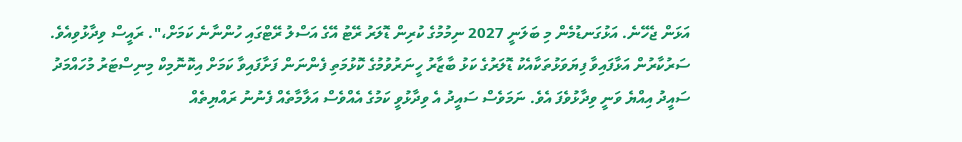އަޅަން ޖެހޭނެ. އަޅުގަނޑުމެން މި ބަލަނީ 2027 ނިމުމުގެ ކުރިން ޑޮލަރު ރޭޓު އޭގެ އަސްލު ރޭޓްގައި ހުންނާނެ ކަމަށް،". ރައީސް ވިދާޅުވިއެވެ.
ސަރުކާރުން އަޅާފައިވާ ފިޔަވަޅުތަކާއެކު ޑޮލަރުގެ ކަޅު ބާޒާރު ހީނަރުވުމުގެ ކޮޅުމަތި ފެންނަން ފަށާފައިވާ ކަމަށް އިކޮނޮމިކް މިނިސްޓަރު މުހައްމަދު ސައީދު އިއްޔެ ވަނީ ވިދާޅުވެފަ އެވެ. ނަމަވެސް ސައީދު އެ ވިދާޅުވީ ކަމުގެ އެއްވެސް އަލާމާތެއް ފެނުނު ރައްޔިތެއް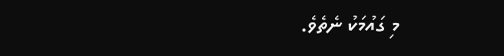މި ގައުމަކު ނެތެވެ.